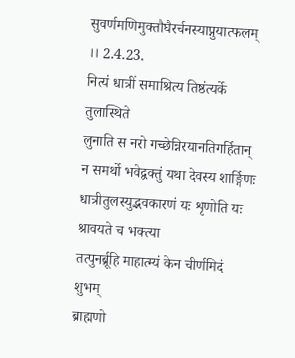सुवर्णमणिमुक्तौघैरर्चनस्याप्नुयात्फलम् ।। 2.4.23.
नित्यं धात्रीं समाश्रित्य तिष्ठंत्यर्के तुलास्थिते
लुनाति स नरो गच्छेन्निरयानतिगर्हितान् न समर्थो भवेद्वक्तुं यथा देवस्य शार्ङ्गिणः
धात्रीतुलस्युद्भवकारणं यः शृणोति यः श्रावयते च भक्त्या
तत्पुनर्ब्रूहि माहात्म्यं केन चीर्णमिदं शुभम्
ब्राह्मणो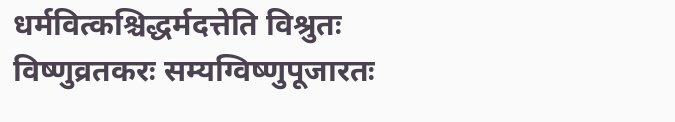धर्मवित्कश्चिद्धर्मदत्तेति विश्रुतः
विष्णुव्रतकरः सम्यग्विष्णुपूजारतः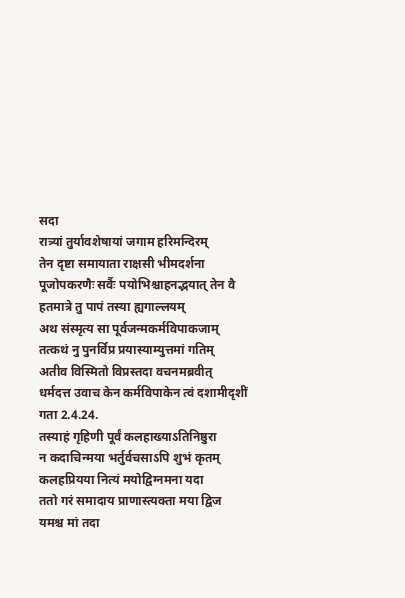सदा
रात्र्यां तुर्यावशेषायां जगाम हरिमन्दिरम्
तेन दृष्टा समायाता राक्षसी भीमदर्शना
पूजोपकरणैः सर्वैः पयोभिश्चाहनद्भयात् तेन वै हतमात्रे तु पापं तस्या ह्यगाल्लयम्
अथ संस्मृत्य सा पूर्वजन्मकर्मविपाकजाम्
तत्कथं नु पुनर्विप्र प्रयास्याम्युत्तमां गतिम्
अतीव विस्मितो विप्रस्तदा वचनमब्रवीत्
धर्मदत्त उवाच केन कर्मविपाकेन त्वं दशामीदृशीं गता 2.4.24.
तस्याहं गृहिणी पूर्वं कलहाख्याऽतिनिष्ठुरा
न कदाचिन्मया भर्तुर्वचसाऽपि शुभं कृतम्
कलहप्रियया नित्यं मयोद्विग्नमना यदा
ततो गरं समादाय प्राणास्त्यक्ता मया द्विज
यमश्च मां तदा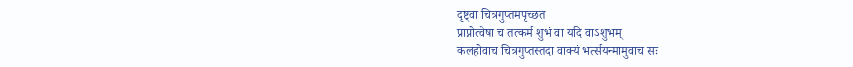दृष्ट्वा चित्रगुप्तमपृच्छत
प्राप्नोत्वेषा च तत्कर्म शुभं वा यदि वाऽशुभम्
कलहोवाच चित्रगुप्तस्तदा वाक्यं भर्त्सयन्मामुवाच सः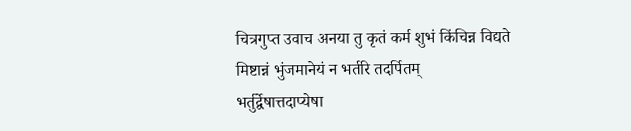चित्रगुप्त उवाच अनया तु कृतं कर्म शुभं किंचिन्न विद्यते
मिष्टान्नं भुंजमानेयं न भर्तरि तदर्पितम्
भर्तुर्द्वेषात्तदाप्येषा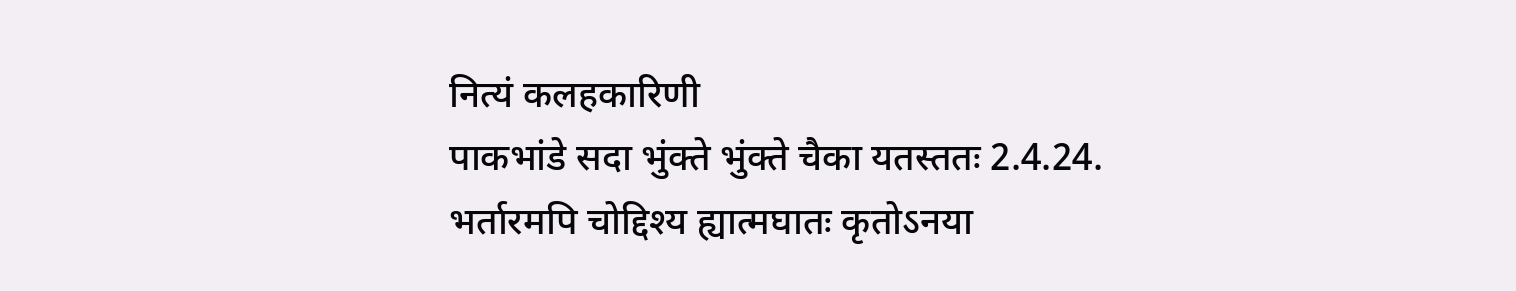नित्यं कलहकारिणी
पाकभांडे सदा भुंक्ते भुंक्ते चैका यतस्ततः 2.4.24.
भर्तारमपि चोद्दिश्य ह्यात्मघातः कृतोऽनया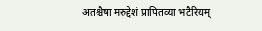अतश्चैषा मरुद्देशं प्रापितव्या भटैरियम्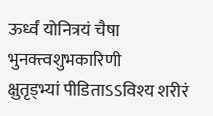ऊर्ध्वं योनित्रयं चैषा भुनक्त्वशुभकारिणी
क्षुतृड्भ्यां पीडिताऽऽविश्य शरीरं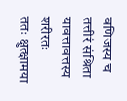वणिजस्य च
तत्तीरं संश्रिता यावत्तावत्तस्य शरीरतः
ततः क्षुत्क्षामया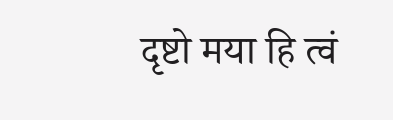दृष्टो मया हि त्वं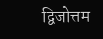द्विजोत्तम